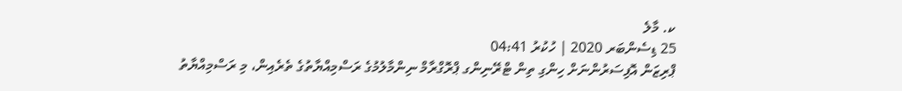ކ. މާލެ
25 ޑިސެންބަރ 2020 | ހުކުރު 04:41
ޕްރިޒަން އޮފިސަރުންނަށް ހިންގި ތިން ޓްރޭނިންގ ޕްރޮގްރާމް ނިންމާލުމުގެ ރަސްމިއްޔާތުގެ ތެރެއިން، މި ރަސްމިއްޔާތު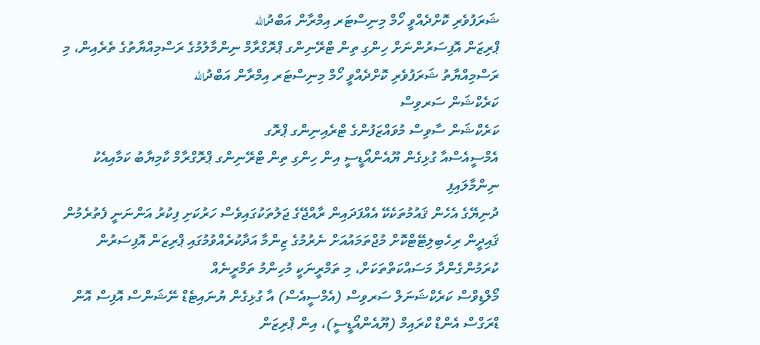ޝަރަފުވެރި ކޮށްދެއްވީ ހޯމް މިނިސްޓަރ އިމްރާން އަބްދުالله
ޕްރިޒަން އޮފިސަރުންނަށް ހިންގި ތިން ޓްރޭނިންގ ޕްރޮގްރާމް ނިންމާލުމުގެ ރަސްމިއްޔާތުގެ ތެރެއިން، މި ރަސްމިއްޔާތު ޝަރަފުވެރި ކޮށްދެއްވީ ހޯމް މިނިސްޓަރ އިމްރާން އަބްދުالله
ކަރެކްޝަން ސަރވިސް
ކަރެކްޝަން ސާވިސް މުވައްޒަފުންގެ ޓްރެއިނިންގ ޕްރޮގ
އެމްސީއެސްއާ ގުޅިގެން ޔޫއެންއޯޑީސީ އިން ހިންގި ތިން ޓްރޭނިންގ ޕްރޮގްރާމް ކާމިޔާބު ކަމާއިއެކު ނިންމާލައިފި
ދުނިޔޭގެ އެހެން ޤައުމުތަކެކޭ އެއްފަދައިން ރާއްޖޭގެ ޖަލުތަކުގައިވެސް ހަރުކަށި ފިކުރު އަންނަނީ ފެތުރެމުން
ޤައިދީން ރިހެބިލިޓޭޓްކޮށް މުޖްތަމައުއަށް ނެރުމުގެ ޒިންމާ އަދާކުރެއްވުމުގައި ޕްރިޒަން އޮފިސަރުން ކުރަމުންގެންދާ މަސައްކަތްތަކަށް، މި ތަމްރީނަކީ މުހިންމު ތަމްރީނެއް
މޯލްޑިވްސް ކަރެކްޝަނަލް ސަރވިސް (އެމްސީއެސް) އާ ގުޅިގެން ޔުނައިޓެޑް ނޭޝަންސް އޮފިސް އޮން ޑްރަގްސް އެންޑް ކްރައިމް (ޔޫއެންއޯޑީސީ)، އިން ޕްރިޒަން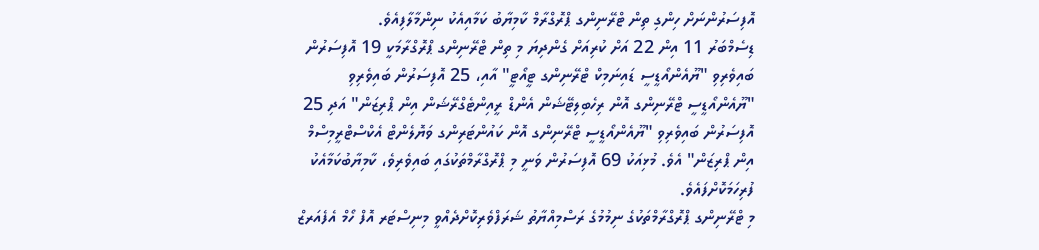އޮފިސަރުންނަށް ހިންގި ތިން ޓްރޭނިންގ ޕްރޮގްރާމް ކާމިޔާބު ކަމާއިއެކު ނިންމާލާފިއެވެ.
ޑިސެމްބަރު 11 އިން 22 އަށް ކުރިއަށް ގެންދިޔަ މި ތިން ޓްރޭނިންގ ޕްރޮގްރާމަކީ 19 އޮފިސަރުން ބައިވެރިވި "ޔޫއެންއޯޑީސީ ޑައިނަމިކް ޓްރޭނިންގ ޓީއޯޓީ" އާއި، 25 އޮފިސަރުން ބައިވެރިވި "ޔޫއެންއޯޑީސީ ޓްރޭނިންގ އޮން ރިހެބިލިޓޭޝަން އެންޑް ރީއިންޓެގްރޭޝަން އިން ޕްރިޒަން" އަދި 25 އޮފިސަރުން ބައިވެރިވި "ޔޫއެންއޯޑީސީ ޓްރޭނިންގ އޮން ކައުންޓަރިންގ ވަޔޮލެންޓް އެކްސްޓްރީމިސްމް އިން ޕްރިޒަން" އެވެ. މުޅިއަކު 69 އޮފިސަރުން ވަނީ މި ޕްރޮގްރާމްތަކުގައި ބައިވެރިވެ، ކާމިޔާބުކަމާއެކު ފުރިހަމަކޮށްފައެވެ.
މި ޓްރޭނިންގ ޕްރޮގްރާމްތަކުގެ ނިމުމުގެ ރަސްމިއްޔާތު ޝަރަފްވެރިކޮށްދެއްވީ މިނިސްޓަރ އޮފް ހޯމް އެފެއަރޒް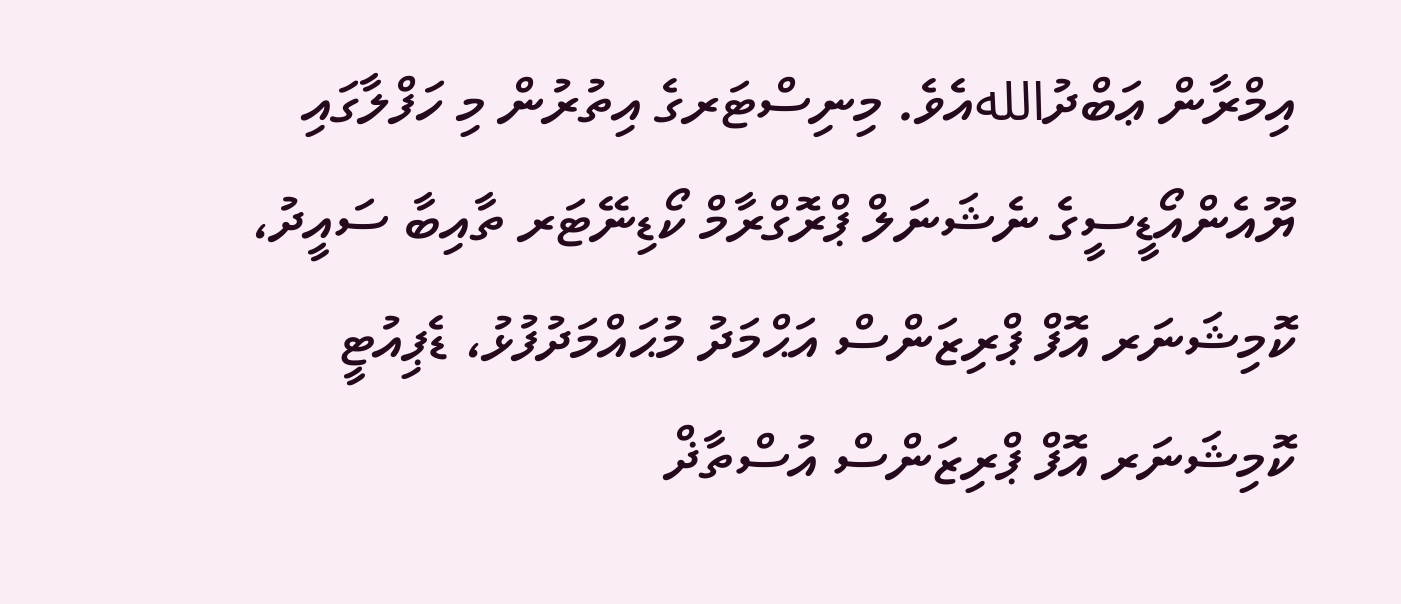އިމްރާން ޢަބްދުاللهއެވެ. މިނިސްޓަރގެ އިތުރުން މި ހަފްލާގައި ޔޫއެންއޯޑީސީގެ ނެޝަނަލް ޕްރޮގްރާމް ކޯޑިނޭޓަރ ތާއިބާ ސައީދު، ކޮމިޝަނަރ އޮފް ޕްރިޒަންސް އަޙްމަދު މުޙައްމަދުފުޅު، ޑެޕިއުޓީ ކޮމިޝަނަރ އޮފް ޕްރިޒަންސް އުސްތާޛް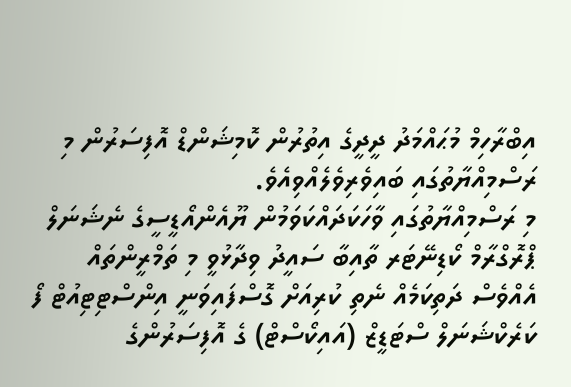އިބްރާހިމް މުޙައްމަދު ދީދީގެ އިތުރުން ކޮމިޝަންޑް އޮފިސަރުން މި ރަސްމިއްޔާތުގައި ބައިވެރިވެލެއްވިއެވެ.
މި ރަސްމިއްޔާތުގައި ވާހަކަދައްކަވަމުން ޔޫއެންއޯޑީސީގެ ނެޝަނަލް ޕްރޮގްރާމް ކޯޑިނޭޓަރ ތާއިބާ ސައީދު ވިދާޅުވީ މި ތަމްރީންތައް އެއްވެސް ދަތިކަމެއް ނެތި ކުރިއަށް ގޮސްފައިވަނީ އިންސްޓިޓިއުޓް ފޯ ކަރެކްޝަނަލް ސްޓަޑީޒް (އައިކޯސްޓް) ގެ އޮފިސަރުންގެ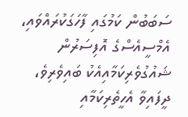ސަބަބުން ކަމުގައި ފާހަގަކުރައްވައި، އެމްސީއެސްގެ އޮފިސަރުން ޝައުގުވެރިކަމާއިއެކު ބައިވެރިވެ، ދީފައިވާ އެހީތެރިކަމާއި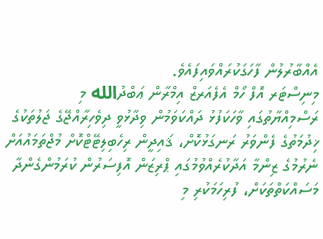އެއްބާރުލުން ފާހަގަކުރައްވައިފައެވެ.
މިނިސްޓަރ އޮފް ހޯމް އެފެއަރޒް އިމްރާން ޢަބްދުالله މި ރަސްމިއްޔާތުގައި ވާހަކަފުޅު ދައްކަވަމުން ވިދާޅުވީ ދިވެހިރާއްޖޭގެ ޖަލުތަކުގެ ޚިދުމަތުގެ ފެންވަރު ރަނގަޅުކޮށް، ޤައިދީން ރިހެބިލިޓޭޓްކޮށް މުޖްތަމައުއަށް ނެރުމުގެ ޒިންމާ އަދާކުރެއްވުމުގައި ޕްރިޒަން އޮފިސަރުން ކުރަމުންގެންދާ މަސައްކަތްތަކަށް، ފުރިހަމަކުރި މި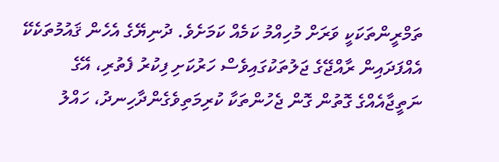ތަމްރީންތަކަކީ ވަރަށް މުހިއްމު ކަމެއް ކަމަށެވެ. ދުނިޔޭގެ އެހެން ޤައުމުތަކެކޭ އެއްފަދައިން ރާއްޖޭގެ ޖަލުތަކުގައިވެސް ހަރުކަށި ފިކުރު ފެތުރި، އޭގެ ނަތީޖާއެއްގެ ގޮތުން ގޮން ޖެހުންތަކާ ކުރިމަތިވެގެންދާހިނދު، ހައްލު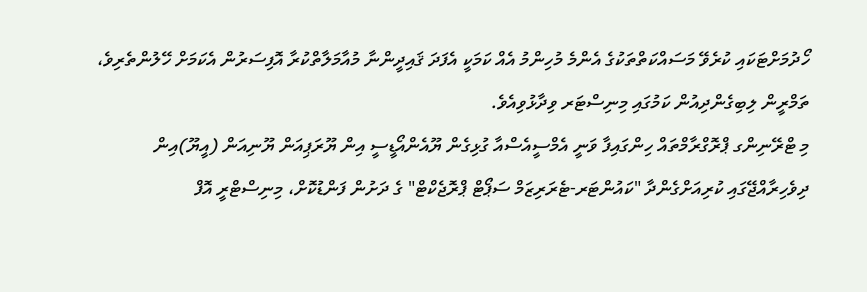ހޯދުމަށްޓަކައި ކުރެވޭ މަސައްކަތްތަކުގެ އެންމެ މުހިންމު އެއް ކަމަކީ އެފަދަ ޤައިދީންނާ މުއާމަލާތްކުރާ އޮފިސަރުން އެކަމަށް ހޭލުންތެރިވެ، ތަމްރީން ލިބިގެންދިއުން ކަމުގައި މިނިސްޓަރ ވިދާޅުވިއެވެ.
މި ޓްރޭނިންގ ޕްރޮގްރާމްތައް ހިންގައިފާ ވަނީ އެމްސީއެސްއާ ގުޅިގެން ޔޫއެންއޯޑީސީ އިން ޔޫރަޕިއަން ޔޫނިއަން (އީޔޫ)އިން ދިވެހިރާއްޖޭގައި ކުރިއަށްގެންދާ "ކައުންޓަރ-ޓެރަރިޒަމް ސަޕޯޓް ޕްރޮޖެކްޓް" ގެ ދަށުން ފަންޑުކޮށް، މިނިސްޓްރީ އޮފް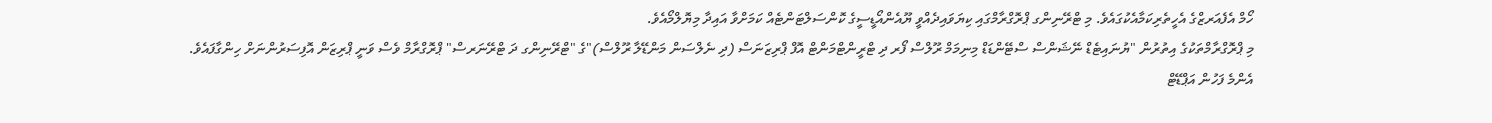ހޯމް އެފެއަރޒްގެ އެހީތެރިކަމާއެކުގައެވެ. މި ޓްރޭނިންގ ޕްރޮގްރާމްގައި ކިޔަވައިދެއްވީ ޔޫއެންއޯޑީސީގެ ކޮންސަލްޓަންޓެއް ކަމަށްވާ އައިދާ މިޔޮލްމޯއެވެ.
މި ޕްރޮގްރާމްތަކުގެ އިތުރުން "ޔުނައިޓެޑް ނޭޝަންސް ސްޓޭންޑަޑް މިނިމަމް ރޫލްސް ފޯރ ދި ޓްރީންޓްމަންޓް އޮފް ޕްރިޒަނަސް (ދި ނެލްސަން މަންޑޭލާ ރޫލްސް)"ގެ "ޓްރޭނިންގ ދަ ޓްރޭނަރސް" ޕްރޮގްރާމް ވެސް ވަނީ ޕްރިޒަން އޮފިސަރުންނަށް ހިންގާފައެވެ.
އެންމެ ފަހުން އަޕްޑޭޓް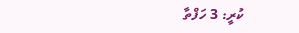ކުރީ: 3 ހަފްތާ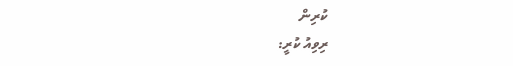ކުރިން
ރިވިއު ކުރީ: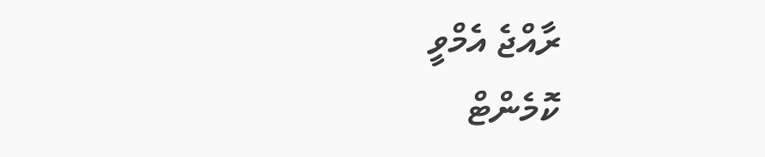ރާއްޖެ އެމްވީ
ކޮމެންޓް